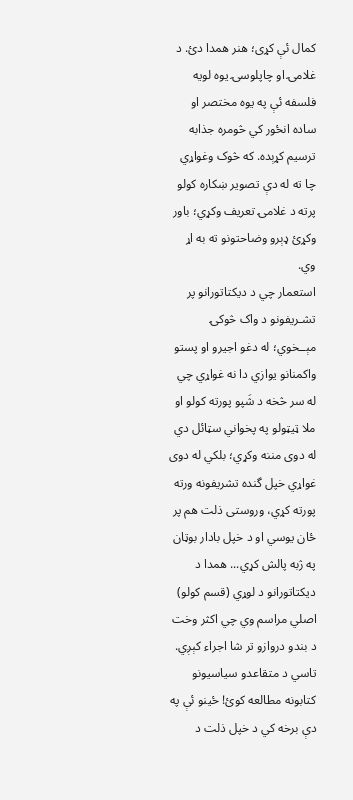کمال ئې کړی؛ هنر همدا دئ. د غلامۍ او چاپلوسۍ یوه لویه فلسفه ئې په یوه مختصر او ساده انځور کي څومره جذابه ترسیم کړېده. که څوک وغواړي چا ته له دې تصویر ښکاره کولو پرته د غلامۍ تعریف وکړي؛ باور وکړئ ډېرو وضاحتونو ته به اړ وي.
استعمار چي د دیکتاتورانو پر تشـریفونو د واک څوکۍ مېــخوي؛ له دغو اجیرو او پستو واکمنانو یوازي دا نه غواړي چي له سر څخه د شَپو پورته کولو او ملا ټیټولو په پخواني سټائل دي له دوی مننه وکړي؛ بلکي له دوی غواړي خپل گنده تشریفونه ورته پورته کړي، وروستی ذلت هم پر ځان یوسي او د خپل بادار بوټان په ژبه پالش کړي... همدا د دیکتاتورانو د لوړي (قسم کولو) اصلي مراسم وي چي اکثر وخت د بندو دروازو تر شا اجراء کېږي.
تاسي د متقاعدو سیاسیونو کتابونه مطالعه کوئ! ځینو ئې په دې برخه کي د خپل ذلت د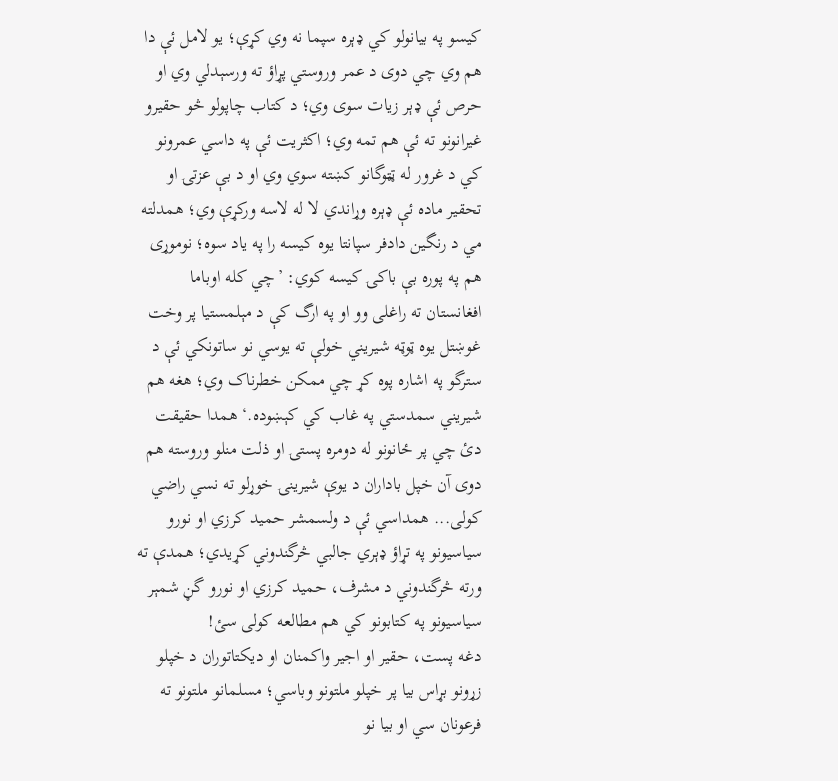کیسو په بیانولو کي ډېره سپما نه وي کړې؛ یو لامل ئې دا هم وي چي دوی د عمر وروستي پړاؤ ته ورسېدلي وي او حرص ئې ډېر زیات سوی وي؛ د کتاب چاپولو څو حقیرو غیرانونو ته ئې هم تمه وي؛ اکثریت ئې په داسي عمرونو کي د غرور له ټټوگانو کښته سوي وي او د بې عزتۍ او تحقیر ماده ئې ډېره وړاندي لا له لاسه ورکړې وي؛ همدلته مي د رنگین دادفر سپانتا یوه کیسه را په یاد سوه؛ نوموړی هم په پوره بې باکۍ کیسه کوي: ’چي کله اوباما افغانستان ته راغلی وو او په ارگ کې د مېلمستیا پر وخت غوښتل یوه ټوټه شیریني خولې ته یوسي نو ساتونکي ئې د سترگو په اشاره پوه کړ چي ممکن خطرناک وي؛ هغه هم شیریني سمدستي په غاب کي کېښوده.‘ همدا حقیقت دئ چي پر ځانونو له دومره پستۍ او ذلت منلو وروسته هم دوی آن خپل باداران د یوې شیرینۍ خوړلو ته نسي راضي کولی... همداسي ئې د ولسمشر حمید کرزي او نورو سیاسیونو په تړاؤ ډېري جالبي څرگندوني کړيدي؛ همدې ته ورته څرگندوني د مشرف، حمید کرزي او نورو گڼ شمېر سیاسیونو په کتابونو کي هم مطالعه کولی سئ!
دغه پست، حقیر او اجیر واکمنان او دیکتاتوران د خپلو زړونو بړاس بیا پر خپلو ملتونو وباسي؛ مسلمانو ملتونو ته فرعونان سي او بیا نو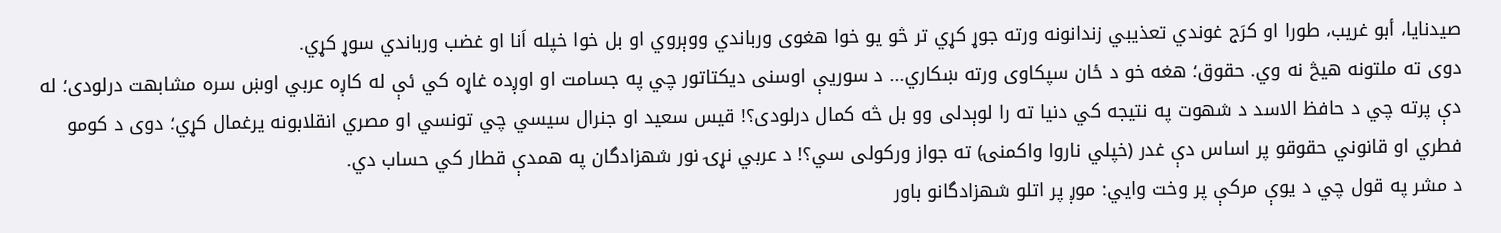صیدنایا، أبو غریب، طورا او کرَج غوندي تعذیبي زندانونه ورته جوړ کړي تر څو یو خوا هغوی ورباندي ووېروي او بل خوا خپله اَنا او غضب ورباندي سوړ کړي.
دوی ته ملتونه هیڅ نه وي. حقوق؛ هغه خو د ځان سپکاوی ورته ښکاري... د سوریې اوسنی دیکتاتور چي په جسامت او اوږده غاړه کي ئې له کاږه عربي اوښ سره مشابهت درلودی؛ له دې پرته چي د حافظ الاسد د شهوت په نتیجه کي دنیا ته را لوېدلی وو بل څه کمال درلودی؟! قیس سعید او جنرال سیسي چي تونسي او مصري انقلابونه یرغمال کړي؛ دوی د کومو فطري او قانوني حقوقو پر اساس دې غدر (خپلي ناروا واکمنۍ) ته جواز ورکولی سي؟! د عربي نړۍ نور شهزادگان په همدې قطار کي حساب دي.
د مشر په قول چي د یوې مرکې پر وخت وایي: موږ پر اتلو شهزادگانو باور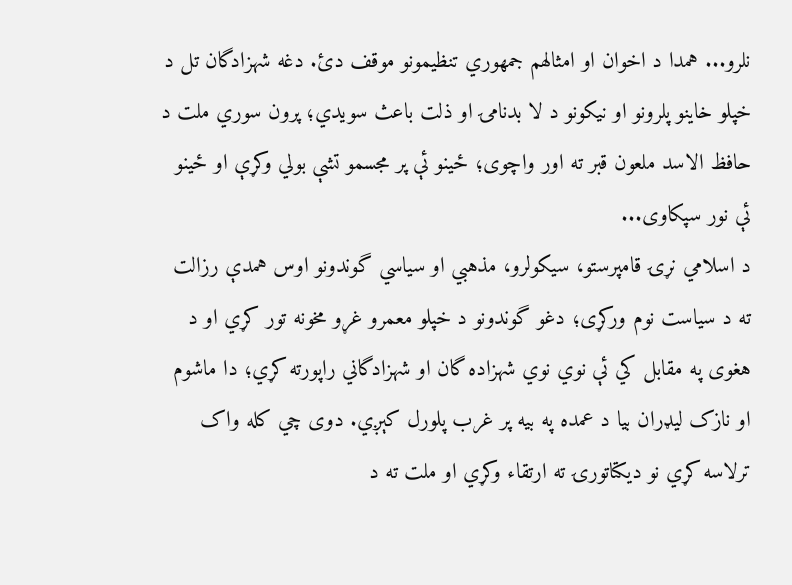نلرو... همدا د اخوان او امثالهم جمهوري تنظیمونو موقف دئ. دغه شهزادگان تل د خپلو خاینو پلرونو او نیکونو د لا بدنامۍ او ذلت باعث سويدي؛ پرون سوري ملت د حافظ الاسد ملعون قبر ته اور واچوی؛ ځینو ئې پر مجسمو تشې بولي وکړې او ځینو ئې نور سپکاوی...
د اسلامي نړۍ قامپرستو، سیکولرو، مذهبي او سیاسي گوندونو اوس همدې رزالت ته د سیاست نوم ورکړی؛ دغو گوندونو د خپلو معمرو غړو مخونه تور کړي او د هغوی په مقابل کي ئې نوي نوي شهزاده گان او شهزادگاني راپورته کړي؛ دا ماشوم او نازک لیډران بیا د عمده په بیه پر غرب پلورل کېږي. دوی چي کله واک ترلاسه کړي نو دیکتاتورۍ ته ارتقاء وکړي او ملت ته د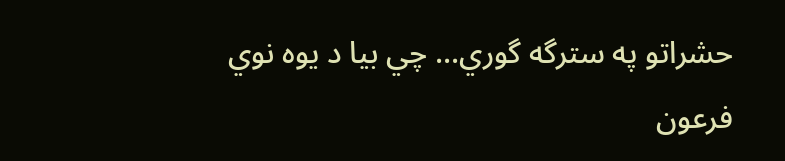حشراتو په سترگه گوري... چي بیا د یوه نوي فرعون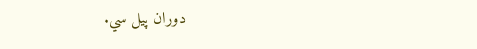دوران پیل سي.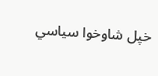خپل شاوخوا سیاسي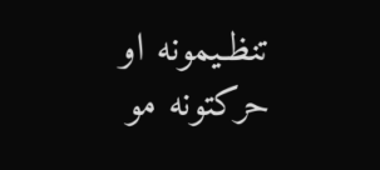تنظـیمونه او حرکتونه مو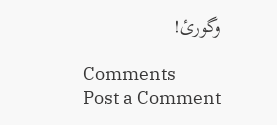وگورئ!

Comments
Post a Comment